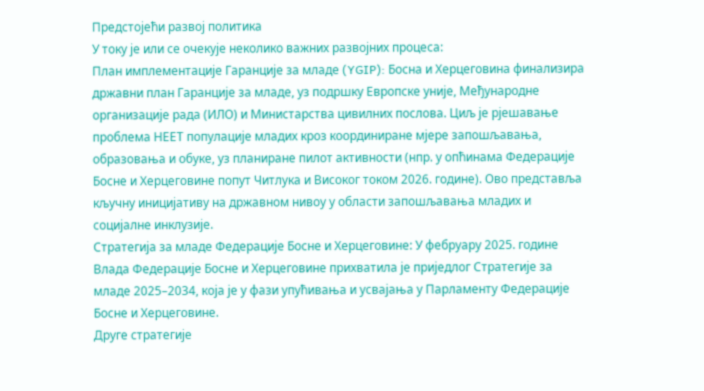Предстојећи развој политика
У току је или се очекује неколико важних развојних процеса:
План имплементације Гаранције за младе (YGIP): Босна и Херцеговина финализира државни план Гаранције за младе, уз подршку Европске уније, Међународне организације рада (ИЛО) и Министарства цивилних послова. Циљ је рјешавање проблема НЕЕТ популације младих кроз координиране мјере запошљавања, образовања и обуке, уз планиране пилот активности (нпр. у опћинама Федерације Босне и Херцеговине попут Читлука и Високог током 2026. године). Ово представља кључну иницијативу на државном нивоу у области запошљавања младих и социјалне инклузије.
Стратегија за младе Федерације Босне и Херцеговине: У фебруару 2025. године Влада Федерације Босне и Херцеговине прихватила је приједлог Стратегије за младе 2025–2034, која је у фази упућивања и усвајања у Парламенту Федерације Босне и Херцеговине.
Друге стратегије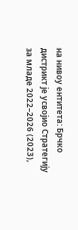на нивоу ентитета: Брчко дистрикт је усвојио Стратегију за младе 2022–2026 (2023),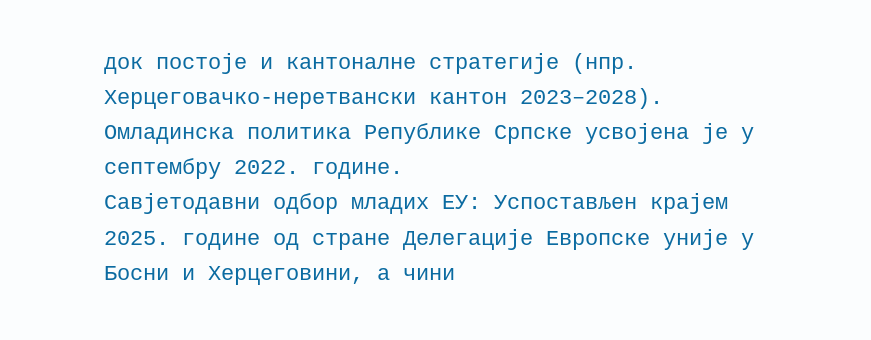док постоје и кантоналне стратегије (нпр. Херцеговачко-неретвански кантон 2023–2028). Омладинска политика Републике Српске усвојена је у септембру 2022. године.
Савјетодавни одбор младих ЕУ: Успостављен крајем 2025. године од стране Делегације Европске уније у Босни и Херцеговини, а чини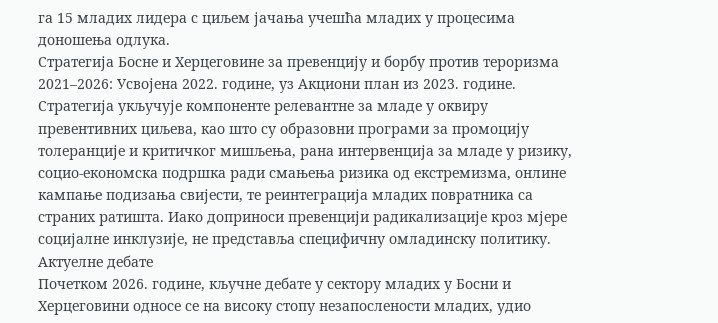га 15 младих лидера с циљем јачања учешћа младих у процесима доношења одлука.
Стратегија Босне и Херцеговине за превенцију и борбу против тероризма 2021–2026: Усвојена 2022. године, уз Акциони план из 2023. године. Стратегија укључује компоненте релевантне за младе у оквиру превентивних циљева, као што су образовни програми за промоцију толеранције и критичког мишљења, рана интервенција за младе у ризику, социо-економска подршка ради смањења ризика од екстремизма, онлине кампање подизања свијести, те реинтеграција младих повратника са страних ратишта. Иако доприноси превенцији радикализације кроз мјере социјалне инклузије, не представља специфичну омладинску политику.
Актуелне дебате
Почетком 2026. године, кључне дебате у сектору младих у Босни и Херцеговини односе се на високу стопу незапослености младих, удио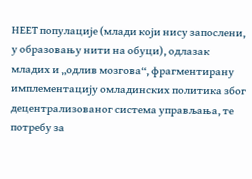НЕЕТ популације (млади који нису запослени, у образовању нити на обуци), одлазак младих и „одлив мозгова“, фрагментирану имплементацију омладинских политика због децентрализованог система управљања, те потребу за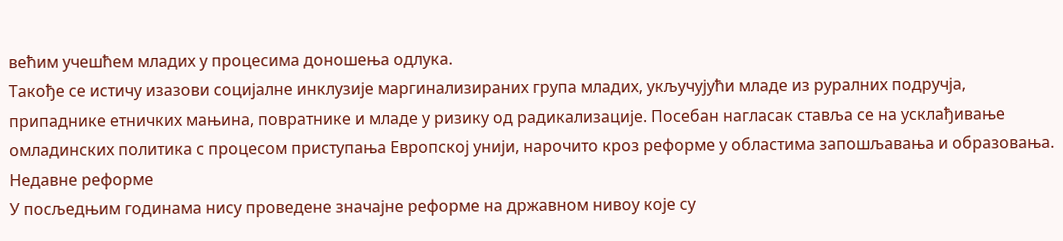већим учешћем младих у процесима доношења одлука.
Такође се истичу изазови социјалне инклузије маргинализираних група младих, укључујући младе из руралних подручја, припаднике етничких мањина, повратнике и младе у ризику од радикализације. Посебан нагласак ставља се на усклађивање омладинских политика с процесом приступања Европској унији, нарочито кроз реформе у областима запошљавања и образовања.
Недавне реформе
У посљедњим годинама нису проведене значајне реформе на државном нивоу које су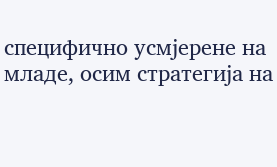специфично усмјерене на младе, осим стратегија на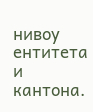нивоу ентитета и кантона.